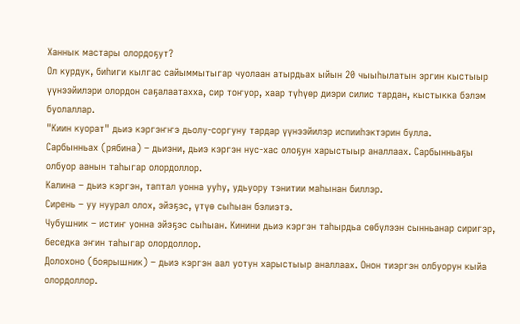Ханнык мастары олордоҕут?
Ол курдук, биһиги кылгас сайыммытыгар чуолаан атырдьах ыйын 20 чыыһылатын эргин кыстыыр үүнээйилэри олордон саҕалаатахха, сир тоҥуор, хаар түһүөр диэри силис тардан, кыстыкка бэлэм буолаллар.
"Киин куорат" дьиэ кэргэҥҥэ дьолу-соргуну тардар үүнээйилэр испииһэктэрин булла.
Сарбынньах (рябина) – дьиэни, дьиэ кэргэн нус-хас олоҕун харыстыыр аналлаах. Сарбынньаҕы олбуор аанын таһыгар олордоллор.
Калина – дьиэ кэргэн, таптал уонна ууһу, удьуору тэнитии маһынан биллэр.
Сирень – уу нуурал олох, эйэҕэс, үтүө сыһыан бэлиэтэ.
Чубушник – истиҥ уонна эйэҕэс сыһыан. Кинини дьиэ кэргэн таһырдьа сөбүлээн сынньанар сиригэр, беседка эҥин таһыгар олордоллор.
Долохоно (боярышник) – дьиэ кэргэн аал уотун харыстыыр аналлаах. Онон тиэргэн олбуорун кыйа олордоллор.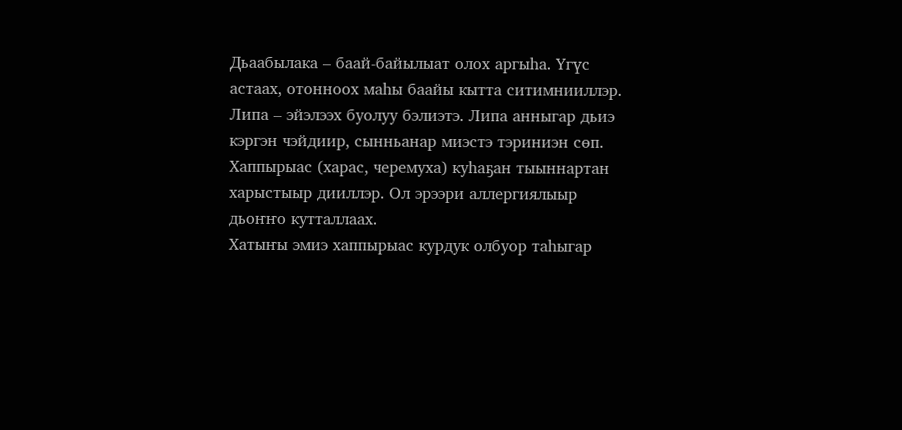Дьаабылака – баай-байылыат олох аргыһа. Үгүс астаах, отонноох маһы баайы кытта ситимнииллэр.
Липа – эйэлээх буолуу бэлиэтэ. Липа анныгар дьиэ кэргэн чэйдиир, сынньанар миэстэ тэриниэн сөп.
Хаппырыас (харас, черемуха) куһаҕан тыыннартан харыстыыр дииллэр. Ол эрээри аллергиялыыр дьоҥҥо кутталлаах.
Хатыҥы эмиэ хаппырыас курдук олбуор таһыгар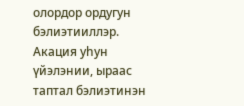олордор ордугун бэлиэтииллэр. Акация уһун үйэлэнии, ыраас таптал бэлиэтинэн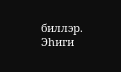биллэр.
Эһиги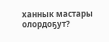ханнык мастары олордоҕут?